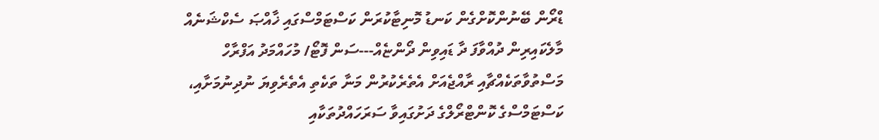ޑްރޯން ބޭނުންކޮށްގެން ކަނޑު މޮނިޓާކުރަން ކަސްޓަމްސްގައި ޚާއްޞަ ސެކްޝަނެއް
މާލެކައިރިން ދުއްވާފަ ދާ ޑައިވިން ދޯންޏެއް---ސަން ފޮޓޯ/ މުހައްމަދު އަފްރާހް
މަސްތުވާތަކެއްޗާއި ރާއްޖެއަށް އެތެރެކުރުން މަނާ ތަކެތި އެތެރެވިޔަ ނުދިނުމަށާއި، ކަސްޓަމްސްގެ ކޮންޓްރޯލްގެ ދަށުގައިވާ ސަރަހައްދުތަކާއި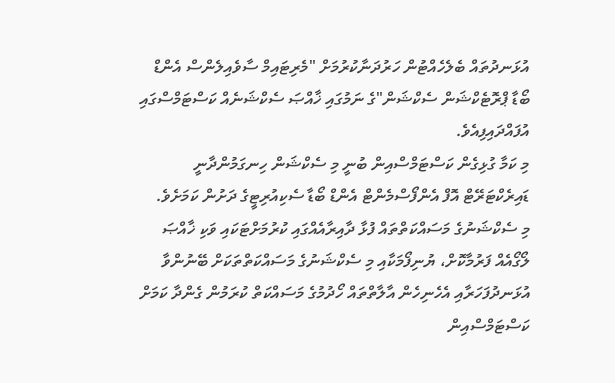އުޅަނދުތައް ބެލެހެއްޓުން ހަރުދަނާކުރުމަށް "މެރިޓައިމް ސާވެއިލެންސް އެންޑް ބޯޑާ ޕްރޮޓެކްޝަން ސެކްޝަން"ގެ ނަމުގައި ޚާއްޞަ ސެކްޝަނެއް ކަސްޓަމްސްގައި އުފައްދައިފިއެވެ.
މި ކަމާ ގުޅިގެން ކަސްޓަމްސްއިން ބުނީ މި ސެކްޝަން ހިނގަމުންދާނީ ޑައިރެކްޓަރޭޓް އޮފް އެންފޯސްމެންޓް އެންޑް ބޯޑާ ސެކިއުރިޓީގެ ދަށުން ކަމަށެވެ.
މި ސެކްޝަނުގެ މަސައްކަތްތައް ފުޅާ ދާއިރާއެއްގައި ކުރުމަށްޓަކައި ވަކި ޚާއްޞަ ލޯގޯއެއް ފަރުމާކޮށް، ޔުނިފޯމަކާއި މި ސެކްޝަނުގެ މަސައްކަތްތަކަށް ބޭނުންވާ އުޅަނދުފަހަރާއި އެހެނިހެން އާލާތްތައް ހޯދުމުގެ މަސައްކަތް ކުރަމުން ގެންދާ ކަމަށް ކަސްޓަމްސްއިން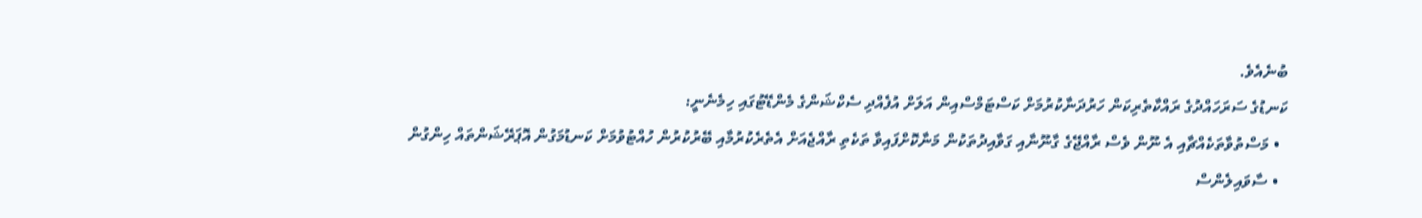ބުނެއެވެ.
ކަނޑުގެ ސަރަހައްދުގެ ރައްކާތެރިކަން ހަރުދަނާކުރުމަށް ކަސްޓަމްސްއިން އަލަށް އުފެއްދި ސެކްޝަންގެ މެންޑޭޓުގައި ހިމެނެނީ:
  • މަސްތުވާތަކެއްޗާއި އެ ނޫން ވެސް ރާއްޖޭގެ ގާނޫނާއި ގަވާއިދުތަކުން މަނާކޮށްފައިވާ ތަކެތި ރާއްޖެއަށް އެތެރެކުރުމާއި ބޭރުކުރުން ހުއްޓުވުމަށް ކަނޑުމަގުން އޮޕަރޭޝަންތައް ހިންގުން
  • ސާވައިލެންސް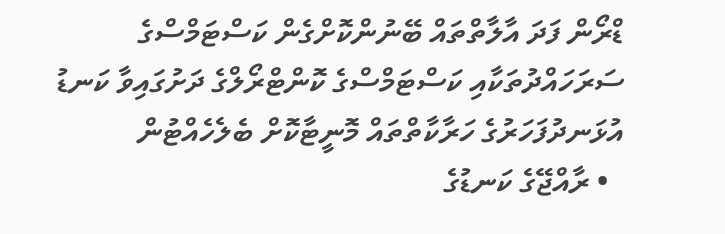ޑްރޯން ފަދަ އާލާތްތައް ބޭނުންކޮށްގެން ކަސްޓަމްސްގެ ސަރަހައްދުތަކާއި ކަސްޓަމްސްގެ ކޮންޓްރޯލްގެ ދަށުގައިވާ ކަނޑު އުޅަނދުފަހަރުގެ ހަރާކާތްތައް މޮނީޓާކޮށް ބެލެހެއްޓުން
  • ރާއްޖޭގެ ކަނޑުގެ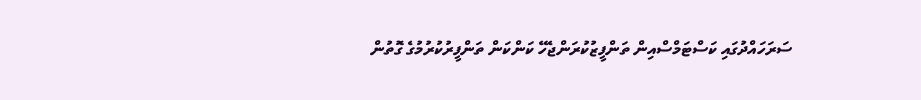ސަރަހައްދުގައި ކަސްޓަމްސްއިން ތަންފީޒުކުރަންޖެހޭ ކަންކަން ތަންފީރުކުރުމުގެ ގޮތުން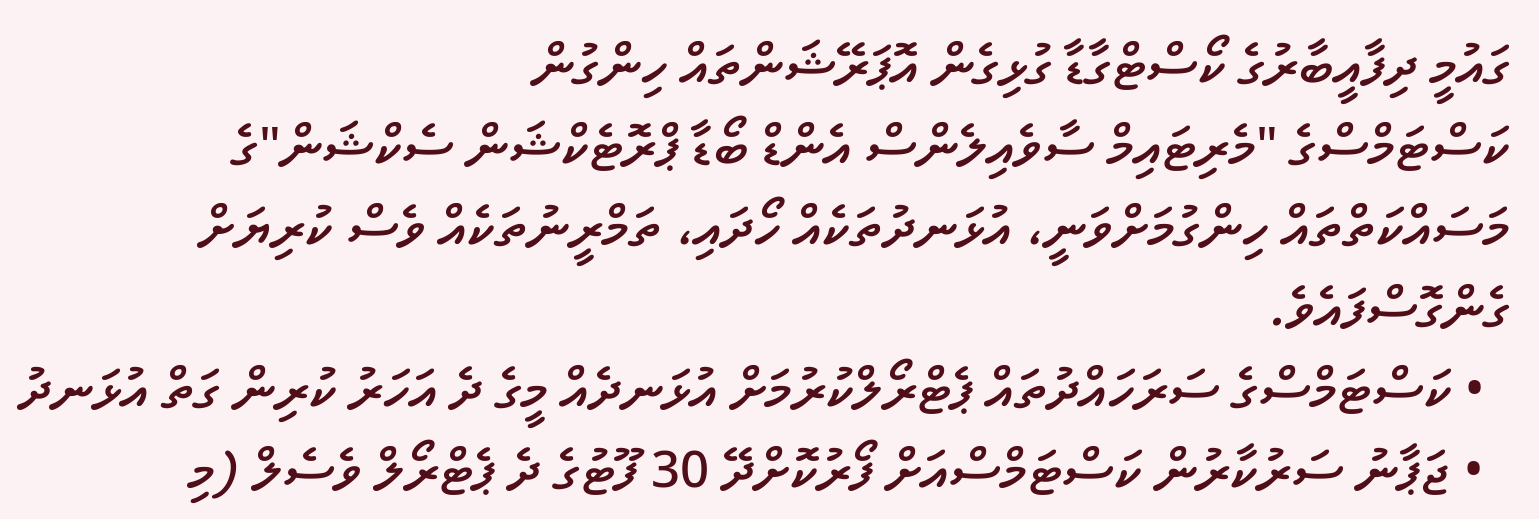ގައުމީ ދިފާއީބާރުގެ ކޯސްޓްގާޑާ ގުޅިގެން އޮޕަރޭޝަންތައް ހިންގުން
ކަސްޓަމްސްގެ "މެރިޓައިމް ސާވެއިލެންސް އެންޑް ބޯޑާ ޕްރޮޓެކްޝަން ސެކްޝަން"ގެ މަސައްކަތްތައް ހިންގުމަށްވަނީ، އުޅަނދުތަކެއް ހޯދައި، ތަމްރީނުތަކެއް ވެސް ކުރިޔަށް ގެންގޮސްފައެވެ.
  • ކަސްޓަމްސްގެ ސަރަހައްދުތައް ޕެޓްރޯލްކުރުމަށް އުޅަނދެއް މީގެ ދެ އަހަރު ކުރިން ގަތް އުޅަނދު
  • ޖަޕާނު ސަރުކާރުން ކަސްޓަމްސްއަށް ފޯރުކޮށްދޭ 30 ފޫޓުގެ ދެ ޕެޓްރޯލް ވެސެލް (މި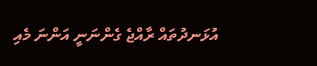އުޅަނދުތައް ރާއްޖެ ގެންނަނީ އަންނަ މެއި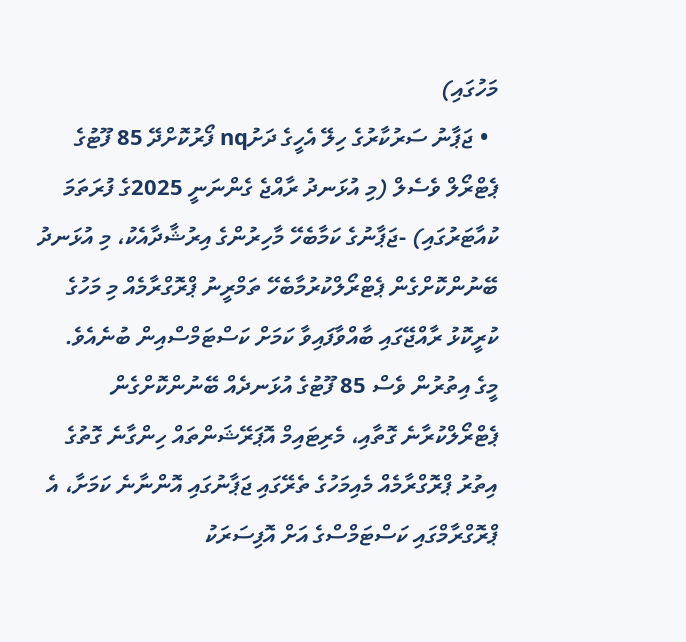މަހުގައި)
  • ޖަޕާނު ސަރުކާރުގެ ހިލޭ އެހީގެ ދަށުnq ފޯރުކޮށްދޭ 85 ފޫޓުގެ ޕެޓްރޯލް ވެސެލް (މި އުޅަނދު ރާއްޖެ ގެންނަނީ 2025ގެ ފުރަތަމަ ކުއާޓަރުގައި) -ޖަޕާނުގެ ކަމާބެހޭ މާހިރުންގެ އިރުޝާދާއެކު، މި އުޅަނދު ބޭނުންކޮށްގެން ޕެޓްރޯލްކުރުމާބެހޭ ތަމްރީނު ޕްރޮގްރާމެއް މި މަހުގެ ކުރީކޮޅު ރާއްޖޭގައި ބާއްވާފައިވާ ކަމަށް ކަސްޓަމްސްއިން ބުނެއެވެ.
މީގެ އިތުރުން ވެސް 85 ފޫޓުގެ އުޅަނދެއް ބޭނުންކޮށްގެން ޕެޓްރޯލްކުރާނެ ގޮތާއި، މެރިޓައިމް އޮޕަރޭޝަންތައް ހިންގާނެ ގޮތުގެ އިތުރު ޕްރޮގްރާމެއް މެއިމަހުގެ ތެރޭގައި ޖަޕާނުގައި އޮންނާނެ ކަމަށާ، އެ ޕްރޮގްރާމްގައި ކަސްޓަމްސްގެ އަށް އޮފިސަރަކު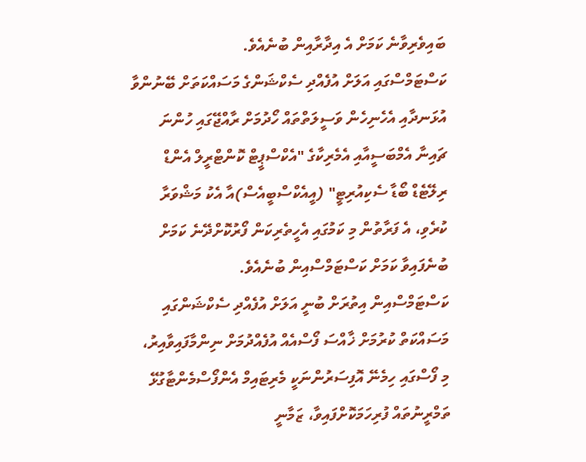ބައިވެރިވާނެ ކަމަށް އެ އިދާރާއިން ބުނެއެވެ.
ކަސްޓަމްސްގައި އަލަށް އުފެއްދި ސެކްޝަންގެ މަސައްކަތަށް ބޭނުންވާ އުޅަނދާއި އެހެނިހެން ވަސީލަތްތައް ހޯދުމަށް ރާއްޖޭގައި ހުންނަ ޗައިނާ އެމްބަސީއާއި އެމެރިކާގެ "އެކްސްޕީޓް ކޮންޓްރީލް އެންޑް ރިލޭޓެޑް ބޯޑާ ސެކިއުރިޓީ" (އީއެކްސްބީއެސް)އާ އެކު މަޝްވަރާ ކުރެވި، އެ ފަރާތުން މި ކަމުގައި އެހީތެރިކަން ފޯރުކޮށްދޭނެ ކަމަށް ބުނެފައިވާ ކަމަށް ކަސްޓަމްސްއިން ބުނެއެވެ.
ކަސްޓަމްސްއިން އިތުރަށް ބުނީ އަލަށް އުފެއްދި ސެކްޝަންގައި މަސައްކަތް ކުރުމަށް ޚާއްސަ ފޯސްއެއް އުފެއްދުމަށް ނިންމާފައިވާއިރު، މި ފޯސްގައި ހިމެނޭ އޮފިސަރުންނަކީ މެރިޓައިމް އެންފޯސްމެންޓާގުޅޭ ތަމްރީނުތައް ފުރިހަމަކޮށްފައިވާ، ޒަމާނީ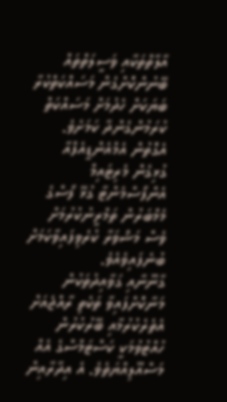އާލާތްތަކާއި ވަސީލަތްތައް ބޭނުންކޮށްގެން މަސައްކަތްކުރާ ބަޔަކަށް ހެދުމަށް މަސައްކަތް ކުރަމުންގެންދާ ކަމަށެވެ.
އެގޮތުން އެމްއެންޑީއެފްއާ ގުޅިގެން މެރިޓައިމް އެންފޯސްމެންޓާ ގުޅޭ ފޯސްގެ މެމްބަރުން ތަމްރީނުކުރުމަށް ވެސް މަޝްވަރާ ކުރެވިފައިވާކަމަށް ބުނެފައިވެއެވެ.
ގާނޫނާއި ގަވާއިދުތަކުން މަނާކޮށްފައިވާ ތަކެތި ރާއްޖެއަށް އެތެރެކުރުމާއި ބޭރުކުރުން ހުއްޓުވުމަކީ ކަސްޓަމްސްގެ އެއް މަސްއޫލިއްޔަތެވެ. އެ އިދާރާއިން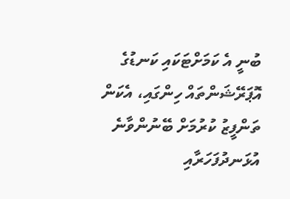ބުނީ އެ ކަމަށްޓަކައި ކަނޑުގެ އޮޕަރޭޝަންތައް ހިންގައި، އެކަން ތަންފީޒު ކުރުމަށް ބޭނުންވާނެ އުޅަނދުފަހަރާއި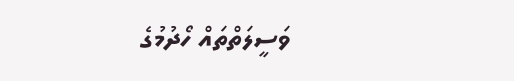ވަސީލަތްތައް ހޯދުމުގެ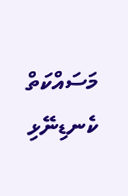މަސައްކަތް ކެނޑިނޭޅި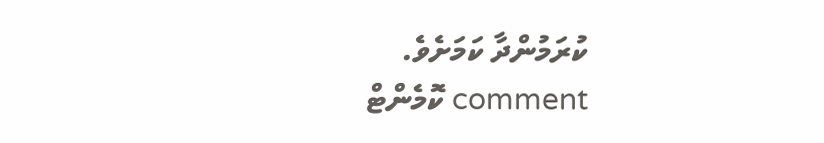ކުރަމުންދާ ކަމަށެވެ.
comment ކޮމެންޓް